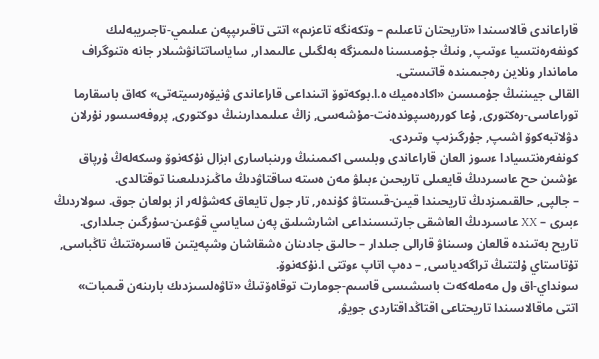قاراعاندى قالاسىندا «تاريحتان تاعىلىم – وتكەنگە تاعزىم» اتتى تاقىرىپپەن عىلىمي-تاجىريبەلىك كونفەرەنتسيا ءوتىپ, ونىڭ جۇمىسىنا ەلىمىزگە بەلگىلى عالىمدار, ساياساتتانۋشىلار جانە ەتنوگراف ماماندار ونلاين رەجىمىندە قاتىستى.
القالى جيىننىڭ جۇمىسىن «اكادەميك ە.ا.بوكەتوۆ اتىنداعى قاراعاندى ۋنيۆەرسيتەتى» كەاق باسقارما توراعاسى-رەكتورى, ۇعا كوررەسپوندەنت-مۇشەسى, زاڭ عىلىمدارىنىڭ دوكتورى, پروفەسسور نۇرلان دۋلاتبەكوۆ اشىپ, جۇرگىزىپ وتىردى.
كونفەرەنتسيادا ءسوز العان قاراعاندى وبلىسى اكىمىنىڭ ورىنباسارى ابزال نۇكەنوۆ وسكەلەڭ ۇرپاق ءۇشىن حح عاسىردىڭ قايعىلى تاريحىن ءبىلۋ مەن ەستە ساقتاۋدىڭ ماڭىزدىلىعىنا توقتالدى.
– جالپى, حالقىمىزدىڭ تاريحىندا قيىن-قىستاۋ كۇندەر, تار جول تايعاق كەشۋلەر از بولعان جوق. سولاردىڭ ءبىرى – XX عاسىردىڭ العاشقى جارتىسىنداعى اشارشىلىق پەن ساياسي قۋعىن-سۇرگىن جىلدارى. تاريح بەتىندە قالعان وسىناۋ قارالى جىلدار – حالىق جادىنان ەشقاشان وشپەيتىن قاسىرەتتىڭ تاڭباسى, تۇتاستاي ۇلتتىڭ تراگەدياسى, – دەپ اتاپ ءوتتى ا.نۇكەنوۆ.
سونداي-اق ول مەملەكەت باسشىسى قاسىم-جومارت توقاەۆتىڭ «تاۋەلسىزدىك بارىنەن قىمبات» اتتى ماقالاسىندا تاريحتاعى اقتاڭداقتاردى جويۋ,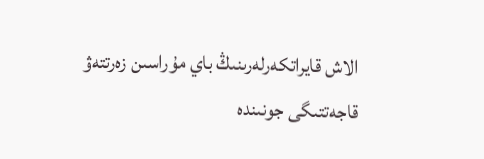الاش قايراتكەرلەرىنىڭ باي مۇراسىن زەرتتەۋ قاجەتتىگى جونىندە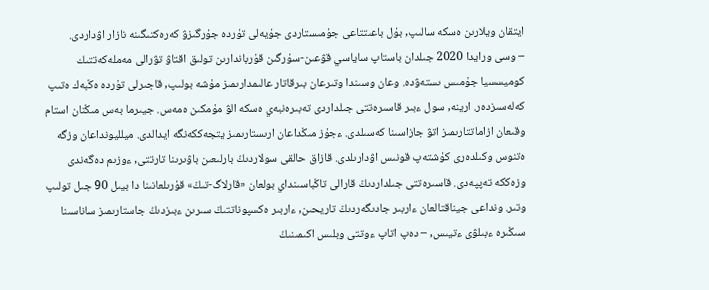ايتقان ويلارىن ەسكە سالىپ, بۇل باعىتتاعى جۇمىستاردى جۇيەلى تۇردە جۇرگىزۋ كەرەكتىگىنە نازار اۋداردى.
– وسى ورايدا 2020 جىلدان باستاپ ساياسي قۋعىن-سۇرگىن قۇرباندارىن تولىق اقتاۋ تۋرالى مەملەكەتتىك كوميسسيا جۇمىس ىستەۋدە. وعان وسىندا وتىرعان بىرقاتار عالىمدارىمىز مۇشە بولىپ, قاجىرلى تۇردە ەڭبەك ەتىپ كەلەسىزدەر. ارينە, سول ءبىر قاسىرەتتى جىلداردى تەبىرەنبەي ەسكە الۋ مۇمكىن ەمەس. جيىرما بەس مىڭنان استام وقىعان ازاماتتارىمىز اتۋ جازاسىنا كەسىلدى. ءجۇز مىڭداعان ارىستارىمىز يتجەككەنگە ايدالدى. ميلليونداعان وزگە ەتنوس وكىلدەرى كۇشتەپ قونىس اۋدارىلدى. قازاق حالقى سولاردىڭ بارلىعىن باۋىرىنا تارتتى, ءوزىم دەگەندى وزەككە تەپپەدى. قاسىرەتتى جىلداردىڭ قارالى تاڭباسىنداي بولعان «قارلاگ-تىڭ» قۇرىلعانىنا دا بيىل 90 جىل تولىپ وتىر. ونداعى جيناقتالعان ءاربىر جادىگەردىڭ تاريحىن, ءاربىر ەكسپوناتتىڭ سىرىن ءبىزدىڭ جاستارىمىز ساناسىنا سىڭىرە ءبىلۋى ءتيىس, – دەپ اتاپ ءوتتى وبلىس اكىمىنىڭ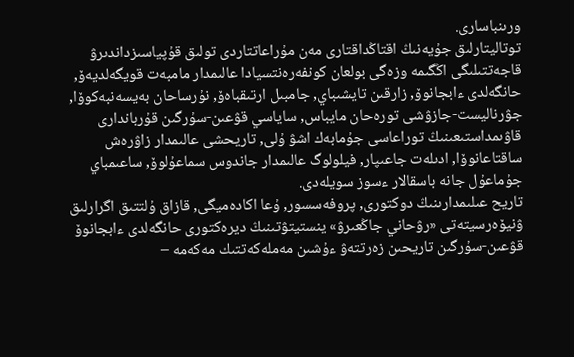ورىنباسارى.
توتاليتارلىق جۇيەنىڭ اقتاڭداقتارى مەن مۇراعاتتاردى تولىق قۇپياسىزداندىرۋ قاجەتتىلىگى اڭگىمە وزەگى بولعان كونفەرەنتسيادا عالىمدار مامبەت قويگەلديەۆ, حانگەلدى ءابجانوۆ, زارقىن تايشىباي, جامبىل ارتىقباەۆ, نۇرساحان بەيسەنبەكوۆا, جۋرناليست-جازۋشى تورەحان مايباس, ساياسي قۋعىن-سۇرگىن قۇرباندارى قاۋىمداستىعىنىڭ توراعاسى جۇمابەك اشۋ ۇلى, تاريحشى عالىمدار زاۋرەش ساقتاعانوۆا, ادىلەت جاعىپار, فيلولوگ عالىمدار جاندوس سماعۇلوۆ, ساعىمباي جۇماعۇل جانە باسقالار ءسوز سويلەدى.
تاريح عىلىمدارىنىڭ دوكتورى, پروفەسسور, ۇعا اكادەميگى, قازاق ۇلتتىق اگرارلىق ۋنيۆەرسيتەتى «رۋحاني جاڭعىرۋ» ينستيتۋتىنىڭ ديرەكتورى حانگەلدى ءابجانوۆ قۋعىن-سۇرگىن تاريحىن زەرتتەۋ ءۇشىن مەملەكەتتىك مەكەمە –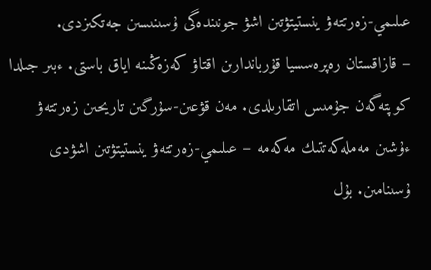عىلىمي-زەرتتەۋ ينستيتۋتىن اشۋ جونىندەگى ۇسىنىسىن جەتكىزدى.
– قازاقستان رەپرەسسيا قۇرباندارىن اقتاۋ كەزەڭىنە اياق باستى. ءبىر جىلدا كوپتەگەن جۇمىس اتقارىلدى. مەن قۋعىن-سۇرگىن تاريحىن زەرتتەۋ ءۇشىن مەملەكەتتىك مەكەمە – عىلىمي-زەرتتەۋ ينستيتۋتىن اشۋدى ۇسىنامىن. بۇل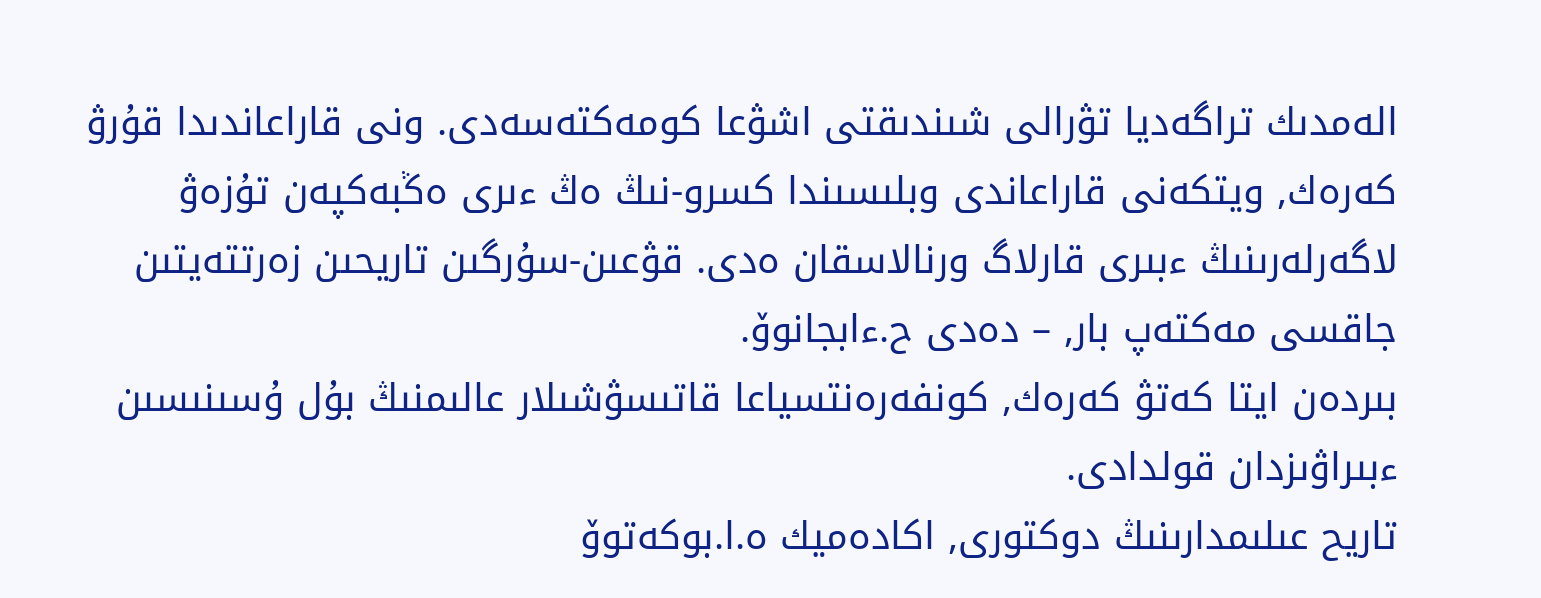الەمدىك تراگەديا تۋرالى شىندىقتى اشۋعا كومەكتەسەدى. ونى قاراعاندىدا قۇرۋ كەرەك, ويتكەنى قاراعاندى وبلىسىندا كسرو-نىڭ ەڭ ءىرى ەڭبەكپەن تۇزەۋ لاگەرلەرىنىڭ ءبىرى قارلاگ ورنالاسقان ەدى. قۋعىن-سۇرگىن تاريحىن زەرتتەيتىن جاقسى مەكتەپ بار, – دەدى ح.ءابجانوۆ.
بىردەن ايتا كەتۋ كەرەك, كونفەرەنتسياعا قاتىسۋشىلار عالىمنىڭ بۇل ۇسىنىسىن ءبىراۋىزدان قولدادى.
تاريح عىلىمدارىنىڭ دوكتورى, اكادەميك ە.ا.بوكەتوۆ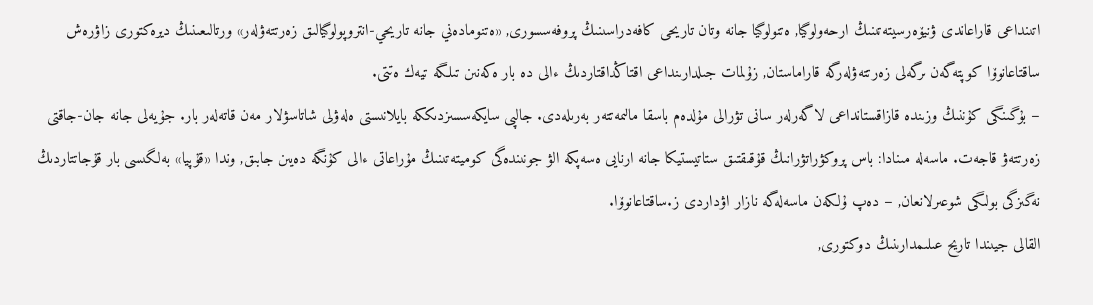اتىنداعى قاراعاندى ۋنيۆەرسيتەتىنىڭ ارحەولوگيا, ەتنولوگيا جانە وتان تاريحى كافەدراسىنىڭ پروفەسسورى, «ەتنومادەني جانە تاريحي-انتروپولوگيالىق زەرتتەۋلەر» ورتالىعىنىڭ ديرەكتورى زاۋرەش ساقتاعانوۆا كوپتەگەن ىرگەلى زەرتتەۋلەرگە قاراماستان, زۇلمات جىلدارىنداعى اقتاڭداقتاردىڭ ءالى دە بار ەكەنىن تىلگە تيەك ەتتى.
– بۇگىنگى كۇننىڭ وزىندە قازاقستانداعى لاگەرلەر سانى تۋرالى مۇلدەم باسقا مالىمەتتەر بەرىلەدى. جالپى سايكەسسىزدىككە بايلانىستى ەلەۋلى شاتاسۋلار مەن قاتەلەر بار. جۇيەلى جانە جان-جاقتى زەرتتەۋ قاجەت. ماسەلە مىنادا: باس پروكۋراتۋرانىڭ قۇقىقتىق ستاتيستيكا جانە ارنايى ەسەپكە الۋ جونىندەگى كوميتەتىنىڭ مۇراعاتى ءالى كۇنگە دەيىن جابىق, وندا «قۇپيا» بەلگىسى بار قۇجاتتاردىڭ نەگىزگى بولىگى شوعىرلانعان, – دەپ ۇلكەن ماسەلەگە نازار اۋداردى ز.ساقتاعانوۆا.
القالى جيىندا تاريح عىلىمدارىنىڭ دوكتورى,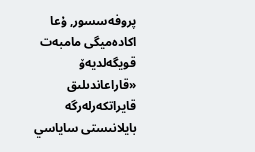پروفەسسور, ۇعا اكادەميگى مامبەت قويگەلديەۆ «قاراعاندىلىق قايراتكەرلەرگە بايلانىستى ساياسي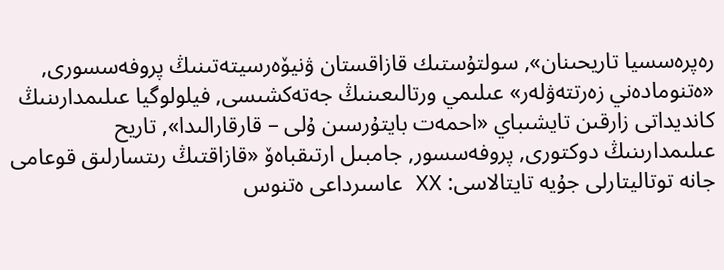رەپرەسسيا تاريحىنان», سولتۇستىك قازاقستان ۋنيۆەرسيتەتىنىڭ پروفەسسورى, «ەتنومادەني زەرتتەۋلەر» عىلىمي ورتالىعىنىڭ جەتەكشىسى, فيلولوگيا عىلىمدارىنىڭ كانديداتى زارقىن تايشىباي «احمەت بايتۇرسىن ۇلى – قارقارالىدا», تاريح عىلىمدارىنىڭ دوكتورى, پروفەسسور, جامبىل ارتىقباەۆ «قازاقتىڭ رىتسارلىق قوعامى جانە توتاليتارلى جۇيە تايتالاسى: XX عاسىرداعى ەتنوس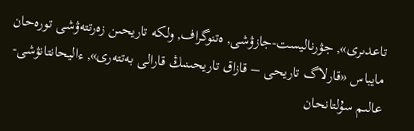تاعدىرى», جۋرناليست-جازۋشى, ەتنوگراف, ولكە تاريحىن زەرتتەۋشى تورەحان مايباس «قارلاگ تاريحى – قازاق تاريحىنىڭ قارالى بەتتەرى», ءاليحانتانۋشى-عالىم سۇلتانحان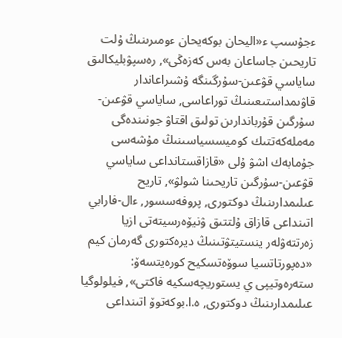ءجۇسىپ ء«اليحان بوكەيحان ءومىرىنىڭ ۇلت تاريحىن جاساعان بەس كەزەڭى», رەسپۋبليكالىق ساياسي قۋعىن-سۇرگىنگە ۇشىراعاندار قاۋىمداستىعىنىڭ توراعاسى, ساياسي قۋعىن-سۇرگىن قۇرباندارىن تولىق اقتاۋ جونىندەگى مەملەكەتتىك كوميسسياسىنىڭ مۇشەسى جۇمابەك اشۋ ۇلى «قازاقستانداعى ساياسي قۋعىن-سۇرگىن تاريحىنا شولۋ», تاريح عىلىمدارىنىڭ دوكتورى, پروفەسسور, ءال-فارابي اتىنداعى قازاق ۇلتتىق ۋنيۆەرسيتەتى ازيا زەرتتەۋلەر ينستيتۋتىنىڭ ديرەكتورى گەرمان كيم «دەپورتاتسيا سوۆەتسكيح كورەيتسەۆ: ستەرەوتيپى ي يستوريچەسكيە فاكتى», فيلولوگيا عىلىمدارىنىڭ دوكتورى, ە.ا.بوكەتوۆ اتىنداعى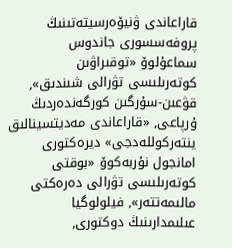قاراعاندى ۋنيۆەرسيتەتىنىڭ پروفەسسورى جاندوس سماعۇلوۆ «توقىراۋىن كوتەرىلىسى تۋرالى شىندىق», قۋعىن-سۇرگىن كورگەندەردىڭ ۇرپاعى, «قاراعاندى مەديتسينالىق ينتەركوللەدجى» ديرەكتورى امانجول نۇربەكوۆ «بوقتى كوتەرىلىسى تۋرالى دەرەكتى مالىمەتتەر», فيلولوگيا عىلىمدارىنىڭ دوكتورى,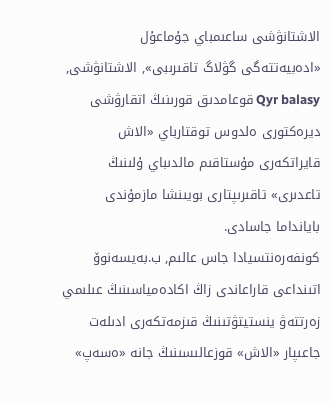الاشتانۋشى ساعىمباي جۇماعۇل «ادەبيەتتەگى گۋلاگ تاقىرىبى», الاشتانۋشى, Qyr balasy قوعامدىق قورىنىڭ اتقارۋشى ديرەكتورى ەلدوس توقتارباي «الاش قايراتكەرى مۇستاقىم مالدىباي ۇلىنىڭ تاعدىرى» تاقىرىپتارى بويىنشا مازمۇندى بايانداما جاسادى.
كونفەرەنتسيادا جاس عالىم, ب.بەيسەنوۆ اتىنداعى قاراعاندى زاڭ اكادەمياسىنىڭ عىلىمي زەرتتەۋ ينستيتۋتىنىڭ قىزمەتكەرى ادىلەت جاعىپار «الاش» قوزعالىسىنىڭ جانە «ەسەپ»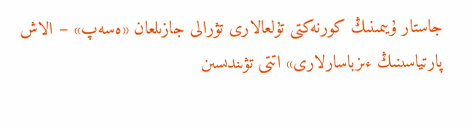جاستار ۇيىمىنىڭ كورنەكتى تۇلعالارى تۋرالى جازىلعان «ەسەپ» – الاش پارتياسىنىڭ ءىزباسارلارى» اتتى تۋىندىسىن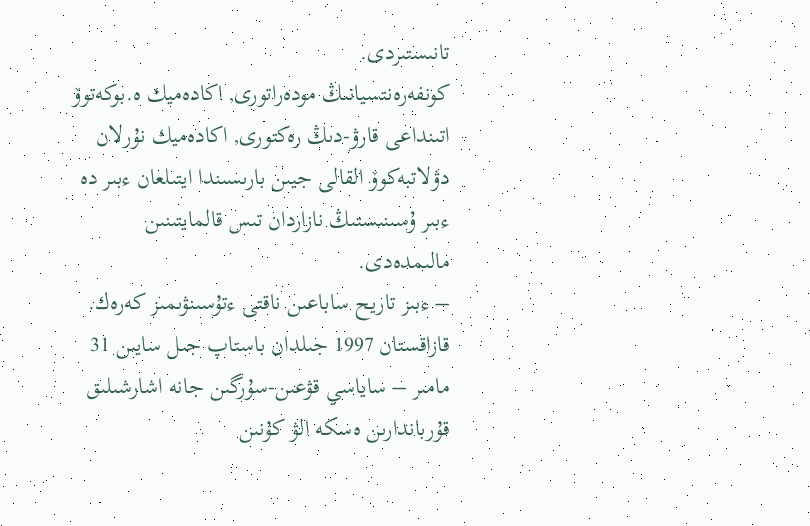تانىستىردى.
كونفەرەنتسيانىڭ مودەراتورى, اكادەميك ە.بوكەتوۆ اتىنداعى قارۋ-دىڭ رەكتورى, اكادەميك نۇرلان دۋلاتبەكوۆ القالى جيىن بارىسىندا ايتىلعان ءبىر دە ءبىر ۇسىنىستىڭ نازاردان تىس قالمايتىنىن مالىمدەدى.
– ءبىز تاريح ساباعىن ناقتى ءتۇسىنۋىمىز كەرەك. قازاقستان 1997 جىلدان باستاپ جىل سايىن 31 مامىر – ساياسي قۋعىن-سۇرگىن جانە اشارشىلىق قۇرباندارىن ەسكە الۋ كۇنىن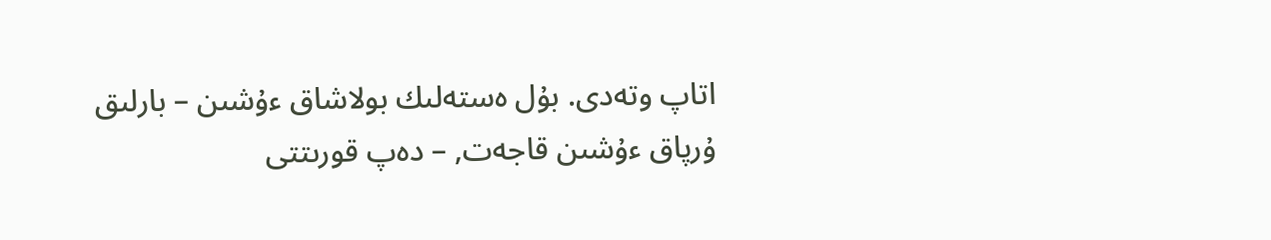اتاپ وتەدى. بۇل ەستەلىك بولاشاق ءۇشىن – بارلىق ۇرپاق ءۇشىن قاجەت, – دەپ قورىتتى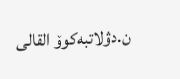ن.دۋلاتبەكوۆ القالى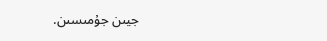جيىن جۇمىسىن.